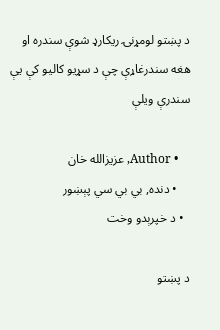د پښتو لومړنۍ ریکارډ شوې سندره او هغه سندرغاړې چې د سړیو کالیو کې يې سندرې ویلې

    • Author, عزیزالله خان
    • دنده, بي بي سي پېښور
  • د خپرېدو وخت

د پښتو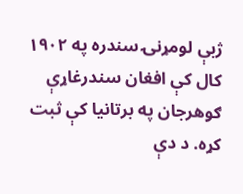ژبې لومړنۍ سندره په ۱۹۰۲ کال کې افغان سندرغاړې ګوهرجان په برتانیا کې ثبت کړه. د دې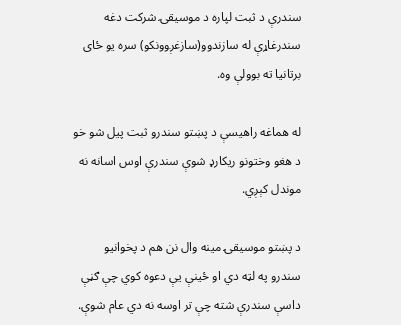سندرې د ثبت لپاره د موسیقۍ شرکت دغه سندرغاړې له سازندوو(سازغږوونکو) سره یو ځای برتانیا ته بوولې وه.

له هماغه راهیسې د پښتو سندرو ثبت پيل شو خو د هغو وختونو ریکارډ شوې سندرې اوس اسانه نه موندل کېږي.

د پښتو موسیقۍ مینه وال نن هم د پخوانیو سندرو په لټه دي او ځینې يې دعوه کوي چې ګڼې داسې سندرې شته چې تر اوسه نه دي عام شوې.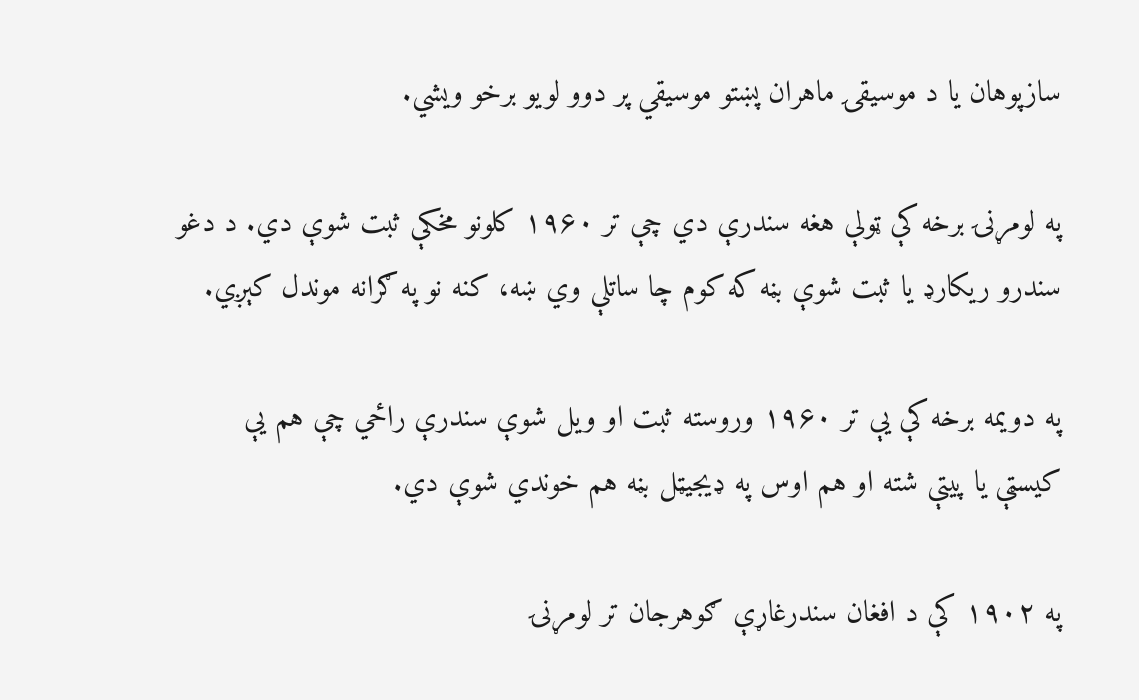سازپوهان یا د موسیقۍ ماهران پښتو موسیقي پر دوو لویو برخو ويشي.

په لومړنۍ برخه کې ټولې هغه سندرې دي چې تر ۱۹۶۰ کلونو مخکې ثبت شوې دي. د دغو سندرو ریکارډ یا ثبت شوې بڼه که کوم چا ساتلې وي ښه، کنه نو په ګرانه موندل کېږي.

په دویمه برخه کې يې تر ۱۹۶۰ وروسته ثبت او ویل شوې سندرې راځي چې هم يې کيسټې یا پیتې شته او هم اوس په ډيجيټل بڼه هم خوندي شوې دي.

په ۱۹۰۲ کې د افغان سندرغاړې ګوهرجان تر لومړنۍ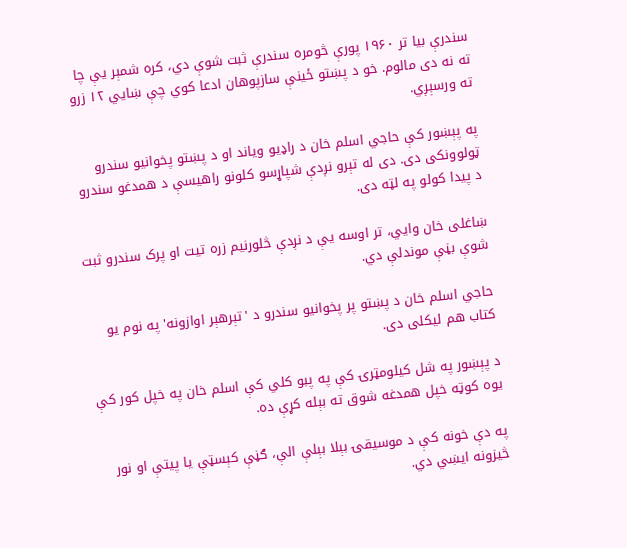سندرې بیا تر ۱۹۶۰ پورې څومره سندرې ثبت شوې دي، کره شمېر يې چا ته نه دی مالوم. خو د پښتو ځینې سازپوهان ادعا کوي چې ښايي ۱۲ زرو ته ورسېږي.

په پېښور کې حاجي اسلم خان د راډيو ویاند او د پښتو پخوانیو سندرو ټولوونکی دی. دی له تېرو نږدې شپاړسو کلونو راهیسې د همدغو سندرو د پيدا کولو په لټه دی.

ښاغلی خان وايي، تر اوسه يې د نږدې څلورنیم زره تیت او پرک سندرو ثبت شوې بڼې موندلې دي.

حاجي اسلم خان د پښتو پر پخوانیو سندرو د 'تېرهېر اوازونه' په نوم یو کتاب هم لیکلی دی.

د پېښور په شل کيلومټرۍ کې په پبو کلي کې اسلم خان په خپل کور کې يوه کوټه خپل همدغه شوق ته بېله کړې ده.

په دې خونه کې د موسیقۍ بېلا بېلې الې، ګڼې کېسټې یا پيتې او نور څيزونه ايښي دي.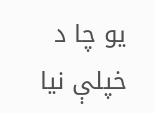یو چا د خپلې نیا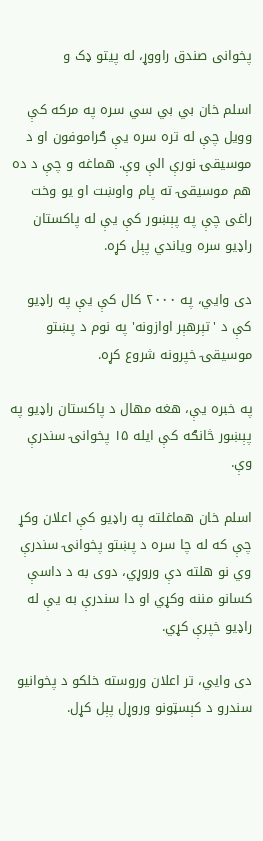پخوانی صندق راووړ، له پیتو ډک و

اسلم خان بي بي سي سره په مرکه کې وویل چې له تره سره يې ګراموفون او د موسیقۍ نورې الې وې. هماغه و چې د ده هم موسیقۍ ته پام واوښت او یو وخت راغی چې په پېښور کې يې له پاکستان راډيو سره ویاندي پېل کړه.

دی وايي، په ۲۰۰۰ کال کې يې په راډيو کې د 'تېرهېر اوازونه' په نوم د پښتو موسیقۍ خپرونه شروع کړه.

په خبره يې، هغه مهال د پاکستان راډيو په پېښور څانګه کې ایله ۱۵ پخوانۍ سندرې وې.

اسلم خان هماغلته په راډیو کې اعلان وکړ چې که له چا سره د پښتو پخوانۍ سندرې وي نو هلته دې وروړي، دوی به د داسې کسانو مننه وکړي او دا سندرې به يې له راډيو خپرې کړي.

دی وايي، تر اعلان وروسته خلکو د پخوانیو سندرو د کېسټونو وروړل پېل کړل.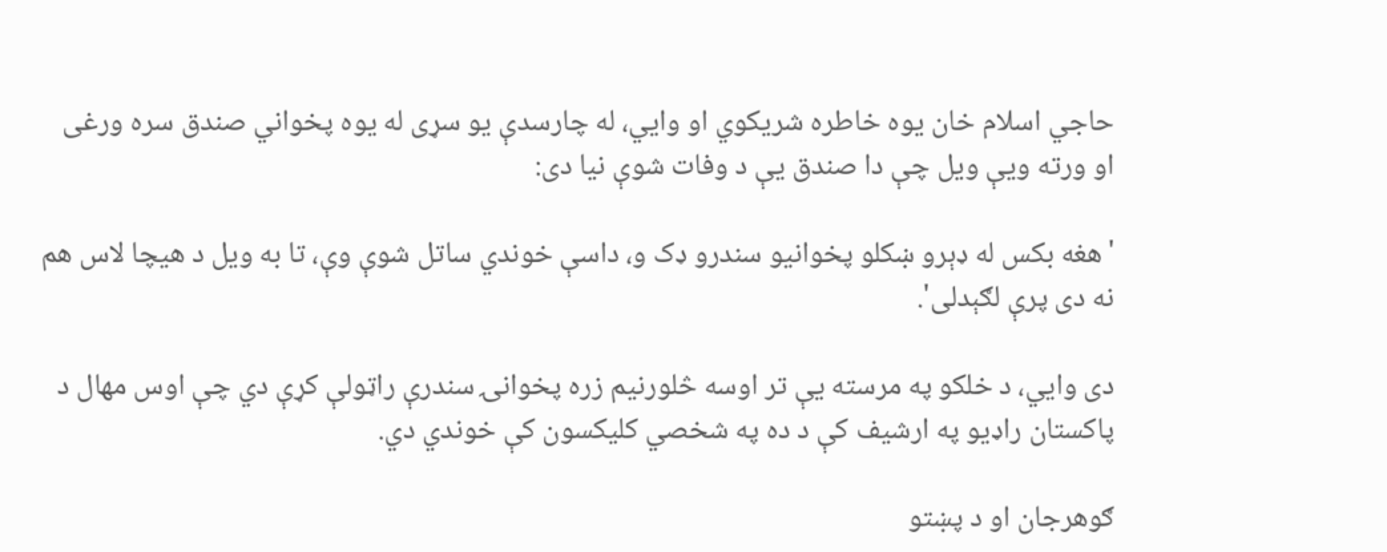حاجي اسلام خان یوه خاطره شریکوي او وايي، له چارسدې یو سړی له یوه پخواني صندق سره ورغی او ورته ويې ویل چې دا صندق يې د وفات شوې نیا دی:

'هغه بکس له ډېرو ښکلو پخوانیو سندرو ډک و، داسې خوندي ساتل شوې وې، تا به ویل د هیچا لاس هم نه دی پرې لګېدلی'.

دی وايي، د خلکو په مرسته يې تر اوسه څلورنیم زره پخوانۍ سندرې راټولې کړې دي چې اوس مهال د پاکستان راډيو په ارشیف کې د ده په شخصي کلیکسون کې خوندي دي.

ګوهرجان او د پښتو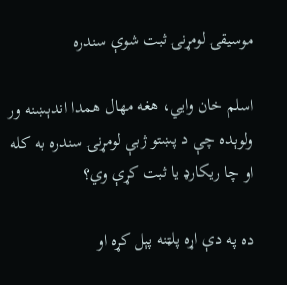موسیقۍ لومړنۍ ثبت شوې سندره

اسلم خان وايي، هغه مهال همدا اندېښنه ور ولوېده چې د پښتو ژبې لومړنۍ سندره به کله او چا ریکارډ یا ثبت کړې وي؟

ده په دې اړه پلټنه پېل کړه او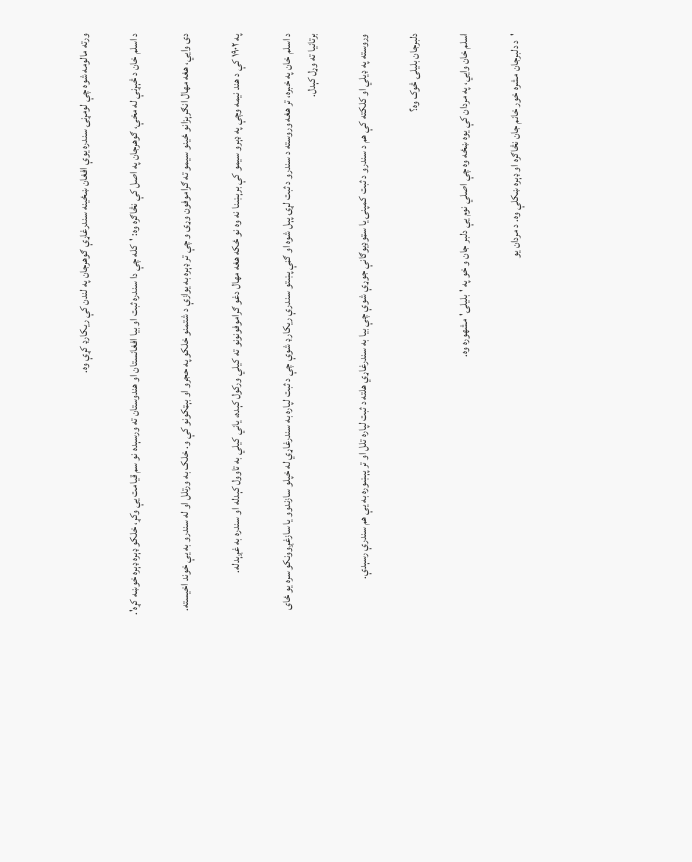ورته مالومه شوه چې لومړنۍ سندره یوې افغان ښځينه سندرغاړې ګوهرجان په لندن کې ریکارډ کړې وه.

د اسلم خان د څېړنې له مخې، ګوهرجان په اصل کې نڅاګره وه: 'کله چې دا سندره ثبت او بیا افغانستان او هندوستان ته ورسېده نو سم قیامت يې وکړ، خلکو ډېره ډېره خوښه کړه'.

دی وايي، هغه مهال انګرېزانو ځينو سیمو ته ګراموفون وړی و چې تر ډېره به یوازې د شتمنو خلکو په حجرو او بېټکونو کې و. خلک به ورتلل او له سندرو به يې خوند اخیسته.

په ۱۹۰۲ کې د هند نیمه وچې په ډېرو سیمو کې برېښنا نه وه نو ځکه هغه مهال دغو ګراموفونونو ته کيلي ورکول کېده، ياني کیلي به تاوول کېدله او سندره به غږېدله.

د اسلم خان په خبره، تر هغه وروسته د سندرو د ثبت لړۍ پېل شوه او ګڼې پښتو سندرې ریکارډ شوې چې د ثبت لپاره به سندرغاړي له خپلو سازندوو یا سازغږوونکو سره یو ځای برتانیا ته وړل کېدل.

وروسته په ډيلي او کلکته کې هم د سندرو د ثبت کمپنۍ یا سټوډيوګانې جوړې شوې چې بیا به سندرغاړي هلته د ثبت لپاره تلل او تر پېښوره به يې هم سندرې رسېدې.

دلبرجان بلیلۍ څوک وه؟

اسلم خان وايي، په مردان کې يوه ښځه وه چې اصلي نوم يې دلبر جان و خو په 'بلیلۍ' مشهوره وه.

'د دلبرجان مشره خور خانم جان نڅاګره او ډېره ښکلې وه. د مردان یو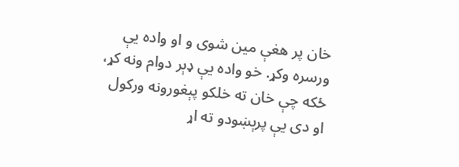خان پر هغې مین شوی و او واده يې ورسره وکړ. خو واده يې ډېر دوام ونه کړ، ځکه چې خان ته خلکو پېغورونه ورکول او دی يې پرېښودو ته اړ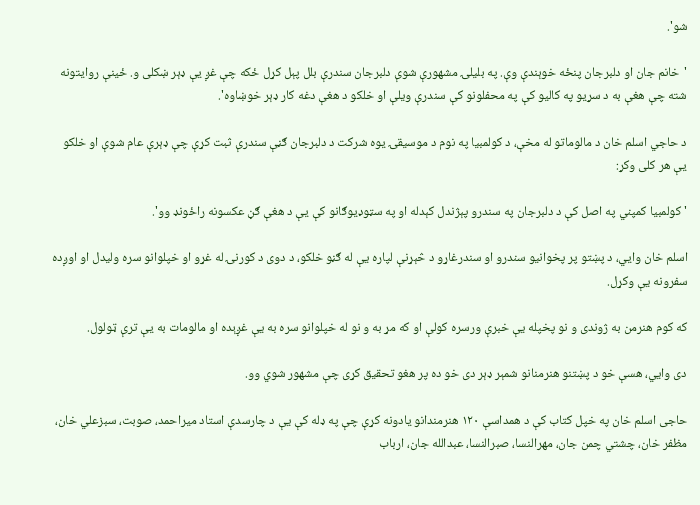شو'.

'خانم جان او دلبرجان پنځه خوېندې وې. په بلیلۍ مشهورې شوې دلبرجان سندرې بلل پېل کړل ځکه چې غږ يې ډېر ښکلی و. ځينې روایتونه شته چې هغې به د سړیو په کالیو کې په محفلونو کې سندرې ویلې او خلکو د هغې دغه کار ډېر خوښاوه'.

د حاجي اسلم خان د مالوماتو له مخې، د کولمبیا په نوم د موسیقۍ یوه شرکت د دلبرجان ګڼې سندرې ثبت کړې چې ډېرې عام شوې او خلکو يې هر کلی وکړ:

'کولمبیا کمپني په اصل کې د دلبرجان په سندرو پېژندل کېدله او په سټوډیوګانو کې يې د هغې ګڼ عکسونه راځونډ وو'.

اسلم خان وايي، د پښتو پر پخوانیو سندرو او سندرغاړو د څېړنې لپاره يې له ګڼو خلکو، د دوی د کورنۍ له غړو او خپلوانو سره ولیدل او اوږده سفرونه يې وکړل.

که کوم هنرمن به ژوندی و نو پخپله يې خبرې ورسره کولې او که مړ به و نو له خپلوانو سره به يې غږېده او مالومات به یې ترې ټولول.

دی وايي، هسې خو د پښتنو هنرمنانو شمېر ډېر دی خو ده پر هغو تحقیق کړی چې مشهور شوي وو.

حاجی اسلم خان په خپل کتاب کې د همداسې ۱۲۰ هنرمندانو یادونه کړې چې په ډله کې يې د چارسدې استاد میراحمد، صوبت، سبزعلي خان، مظفر خان، چشتي چمن جان، مهرالنسا، صبرالنسا، عبدالله جان، ارباب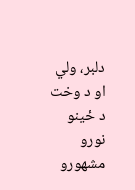دلبر، ولي او د وخت د ځینو نورو مشهورو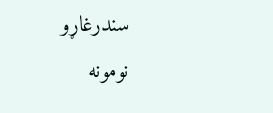سندرغاړو نومونه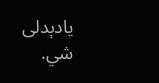یادېدلی شي.